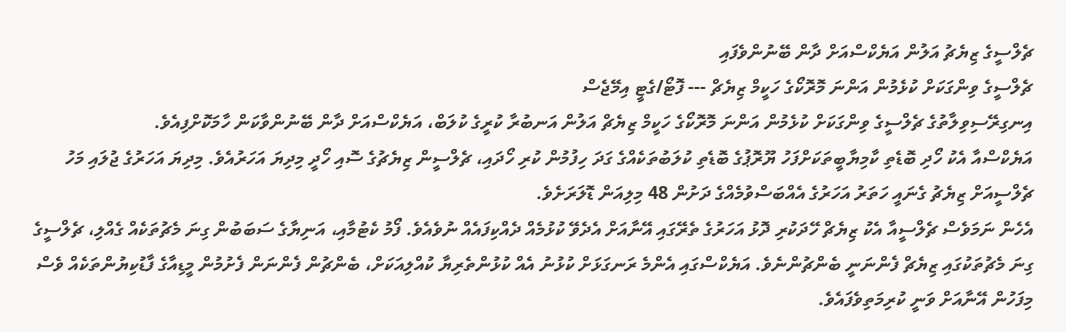ޗެލްސީގެ ޒިޔެޗު އަލުން އަޔެކްސްއަށް ދާން ބޭނުންވެފައި
ޗެލްސީގެ ވިންގަކަށް ކުޅެމުން އަންނަ މޮރޮކޯގެ ހަކީމް ޒިޔެޗް --- ފޮޓޯ/ގެޓީ އިމޭޖެސް
އިނގިރޭސިވިލާތުގެ ޗެލްސީގެ ވިންގަކަށް ކުޅެމުން އަންނަ މޮރޮކޯގެ ހަކީމް ޒިޔެޗް އަލުން އަނބުރާ ކުރީގެ ކުލަބް، އަޔެކްސްއަށް ދާން ބޭނުންވާކަން ހާމަކޮށްފިއެވެ.
އަޔެކްސްއާ އެކު ހޯދި ބޮޑެތި ކާމިޔާބީތަކަށްފަހު ޔޫރޮޕުގެ ބޮޑެތި ކުލަބުތަކެއްގެ ގަދަ ހިފުމުން ކުރި ހޯދައި، ޗެލްސީން ޒިޔެޗުގެ ސޮއި ހޯދީ މިދިޔަ އަހަރުއެވެ. މިދިޔަ އަހަރުގެ ޖުލައި މަހު ޗެލްސީއަށް ޒިޔެޗު ގެނައީ ހަތަރު އަހަރުގެ އެއްބަސްވުމެއްގެ ދަށުން 48 މިލިއަން ޑޮލަރަށެވެ.
އެހެން ނަމަވެސް ޗެލްސީއާ އެކު ޒިޔެޗް ހޭދަކުރި ދޮޅު އަހަރުގެ ތެރޭގައި އޭނާއަށް އެދެވޭ ކުޅުމެއް ދެއްކިފައެއް ނުވެއެވެ. ފޯމު ކެޓުމާއި، އަނިޔާގެ ސަބަބުން ގިނަ މެޗުތަކެއް ގެއްލި، ޗެލްސީގެ ގިނަ މެޗުތަކުގައި ޒިޔެޗް ފެންނަނީ ބެންޗުންނެވެ. އަޔެކްސްގައި އެންމެ ރަނގަޅަށް ކުޅުނު އެއް ކުޅުންތެރިޔާ ކުއްލިއަކަށް، ބެންޗުން ފެންނަން ފެށުމުން މީޑިއާގެ ފާޑުކިޔުންތަކެއް ވެސް މިފަހުން އޭނާއަށް ވަނީ ކުރިމަތިވެފައެވެ.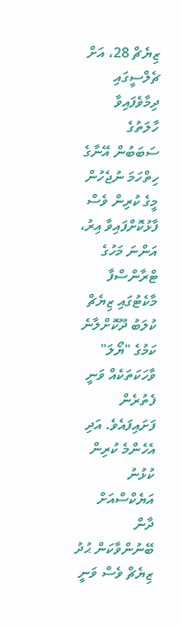ޒިޔެޗް 28، އަށް ޗެލްސީގައި ދިމާވެފައިވާ ހާލަތުގެ ސަބަބުން އޭނާގެ ހިތްހަމަ ނުޖެހުން މީގެ ކުރިން ވެސް ފާޅުކޮށްފައިވާ އިރު، އަންނަ މަހުގެ ޓްރާންސްފާ މާކެޓުގައި ޒިޔެޗް ކުލަބު ދޫކޮށްލާނެ ކަމުގެ "ޔޯލަ" ވާހަކަތަކެއް ވަނީ ފެތުރެން ފަށައިފައެވެ. އަދި އެހެންމެ ކުރިން ކުޅުނު އަޔެކްސްއަށް ދާން ބޭނުންވާކަން ޙުދު ޒިޔެޗް ވެސް ވަނީ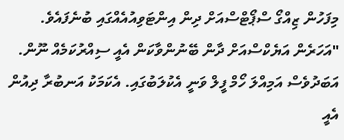މިފަހުން ޒިއްގޯ ސްޕޯޓްސްއަށް ދިން އިންޓަވިއުއެއްގައި ބުނެފައެވެ.
"އަހަރެން އަޔެކްސްއަށް ދާން ބޭނުންވާކަން އެއީ ސިއްރުކަމެއް ނޫން. އަބަދުވެސް އަމިއްލަ ހޯމް ފީލް ވަނީ އެކުލަބުގައި. އެކަމަކު އަނބުރާ ދިއުން އެއީ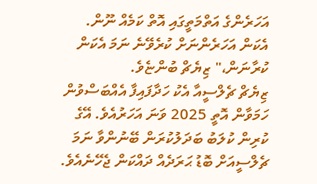އަހަރެންގެ އަތްމަތީގައި އޮތް ކަމެއް ނޫން. އެކަން އަހަރެންނަށް ކުރެވޭނެ ނަމަ އެކަން ކުރާނަން،" ޒިޔެޗް ބުންޏެވެ.
ޒިޔެޗް ޗެލްސީއާ އެކު ހަދާފައިފާ އެއްބަސްވުން ހަމަވާން އޮތީ 2025 ވަނަ އަހަރުއެވެ. އޭގެ ކުރިން ކުލަބު ބަދަލުކުރަން ބޭނުންވާ ނަމަ ޗެލްސީއަށް ބޮޑު ޙަރަދެއް ދައްކަން ޖެހޭނެއެވެ.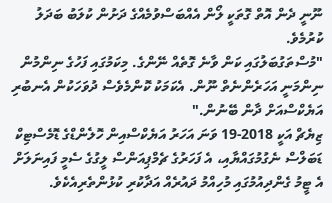ނޫނީ ދެން އޮތް ގޮތަކީ ލޯން އެއްބަސްވުމެއްގެ ދަށުން ކުލަބު ބަދަލު ކުރުމެވެ.
"މުސްތަގުބަލުގައި ކަން ވާނެ ގޮތެއް ނޭންގެ. މިކަމުގައި ފަހުގެ ނިންމުން ނިންމަނީ އަހަރެންނެތް ނޫން. އެކަމަކު ކޮންމެވެސް ދުވަހަކުން އެނބުރި އަޔެކްސްއަށް ދާން ބޭނުން."
ޒިޔެޗް އަކީ 2018-19 ވަނަ އަހަރު އަޔެކްސްއިން ހޮލެންޑްގެ ޑޮމެސްޓިކް ޑަބަލްސް ނެގުމުގައްޔާއި، އެ ފަހަރުގެ ޗެމްޕިއަންސް ލީގުގެ ސެމީ ފައިނަލަށް އެ ޓީމު ގެންދިއުމުގައި މުހިއްމު ދައުރެއް އަދާކުރި ކުޅުންތެރިއެކެވެ.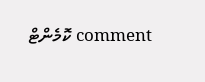comment ކޮމެންޓް